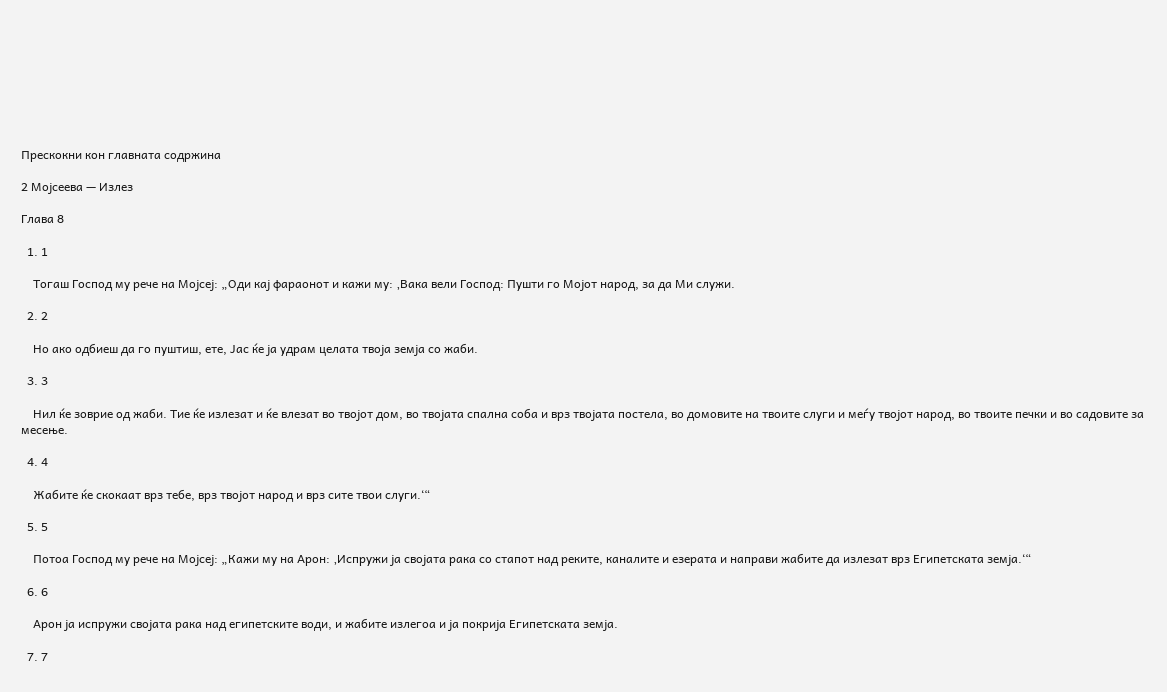Прескокни кон главната содржина

2 Мојсеева — Излез

Глава 8

  1. 1

    Тогаш Господ му рече на Мојсеј: „Оди кај фараонот и кажи му: ‚Вака вели Господ: Пушти го Мојот народ, за да Ми служи.

  2. 2

    Но ако одбиеш да го пуштиш, ете, Јас ќе ја удрам целата твоја земја со жаби.

  3. 3

    Нил ќе зоврие од жаби. Тие ќе излезат и ќе влезат во твојот дом, во твојата спална соба и врз твојата постела, во домовите на твоите слуги и меѓу твојот народ, во твоите печки и во садовите за месење.

  4. 4

    Жабите ќе скокаат врз тебе, врз твојот народ и врз сите твои слуги.‘“

  5. 5

    Потоа Господ му рече на Мојсеј: „Кажи му на Арон: ‚Испружи ја својата рака со стапот над реките, каналите и езерата и направи жабите да излезат врз Египетската земја.‘“

  6. 6

    Арон ја испружи својата рака над египетските води, и жабите излегоа и ја покрија Египетската земја.

  7. 7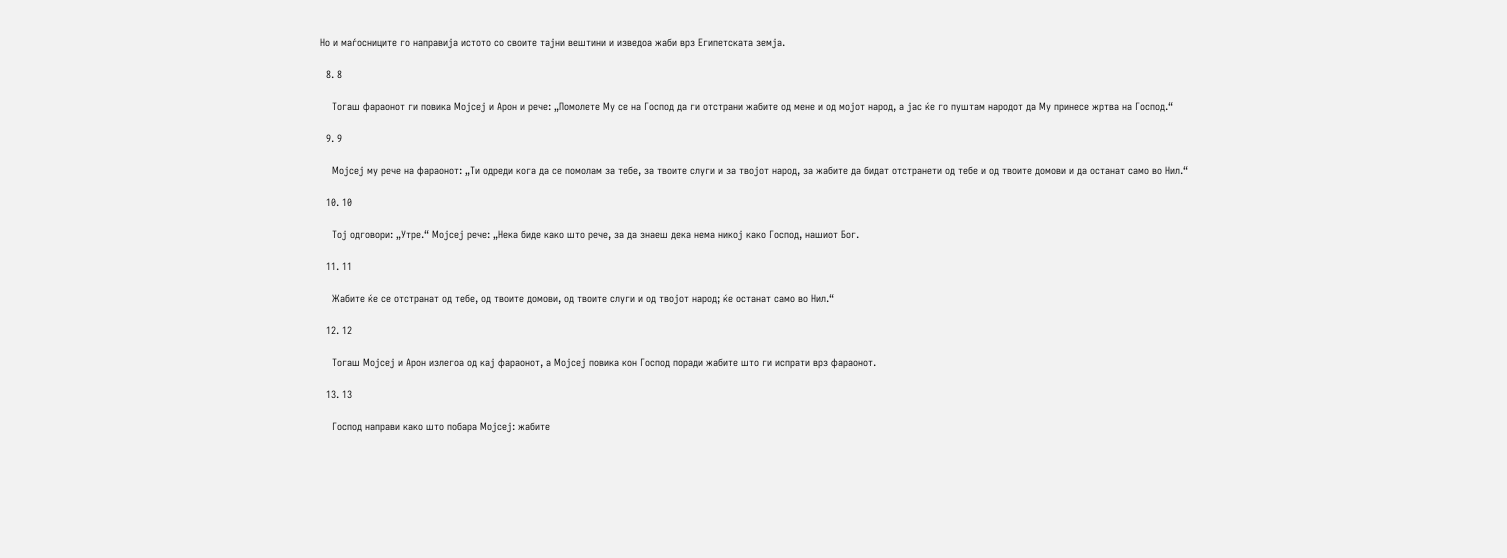Но и маѓосниците го направија истото со своите тајни вештини и изведоа жаби врз Египетската земја.

  8. 8

    Тогаш фараонот ги повика Мојсеј и Арон и рече: „Помолете Му се на Господ да ги отстрани жабите од мене и од мојот народ, а јас ќе го пуштам народот да Му принесе жртва на Господ.“

  9. 9

    Мојсеј му рече на фараонот: „Ти одреди кога да се помолам за тебе, за твоите слуги и за твојот народ, за жабите да бидат отстранети од тебе и од твоите домови и да останат само во Нил.“

  10. 10

    Тој одговори: „Утре.“ Мојсеј рече: „Нека биде како што рече, за да знаеш дека нема никој како Господ, нашиот Бог.

  11. 11

    Жабите ќе се отстранат од тебе, од твоите домови, од твоите слуги и од твојот народ; ќе останат само во Нил.“

  12. 12

    Тогаш Мојсеј и Арон излегоа од кај фараонот, а Мојсеј повика кон Господ поради жабите што ги испрати врз фараонот.

  13. 13

    Господ направи како што побара Мојсеј: жабите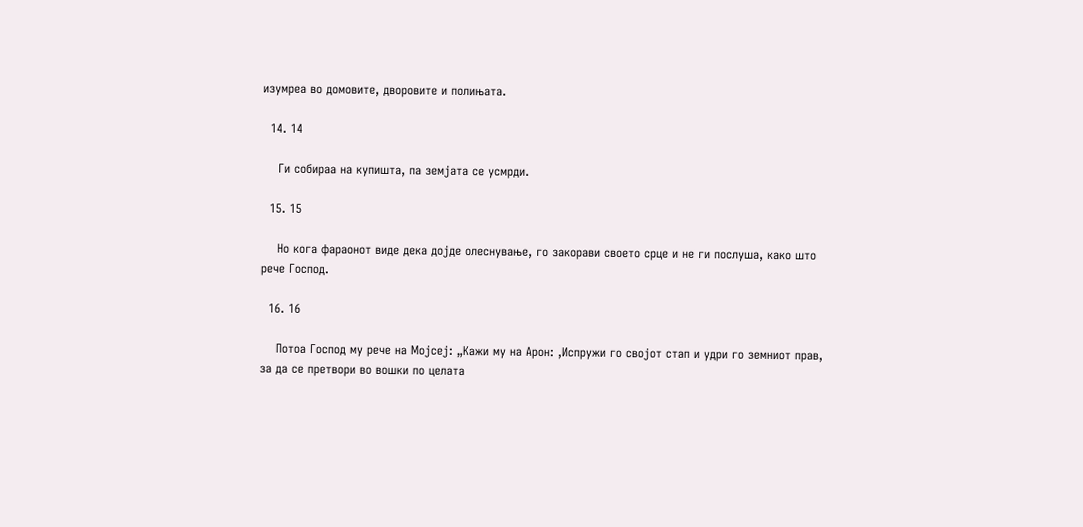изумреа во домовите, дворовите и полињата.

  14. 14

    Ги собираа на купишта, па земјата се усмрди.

  15. 15

    Но кога фараонот виде дека дојде олеснување, го закорави своето срце и не ги послуша, како што рече Господ.

  16. 16

    Потоа Господ му рече на Мојсеј: „Кажи му на Арон: ‚Испружи го својот стап и удри го земниот прав, за да се претвори во вошки по целата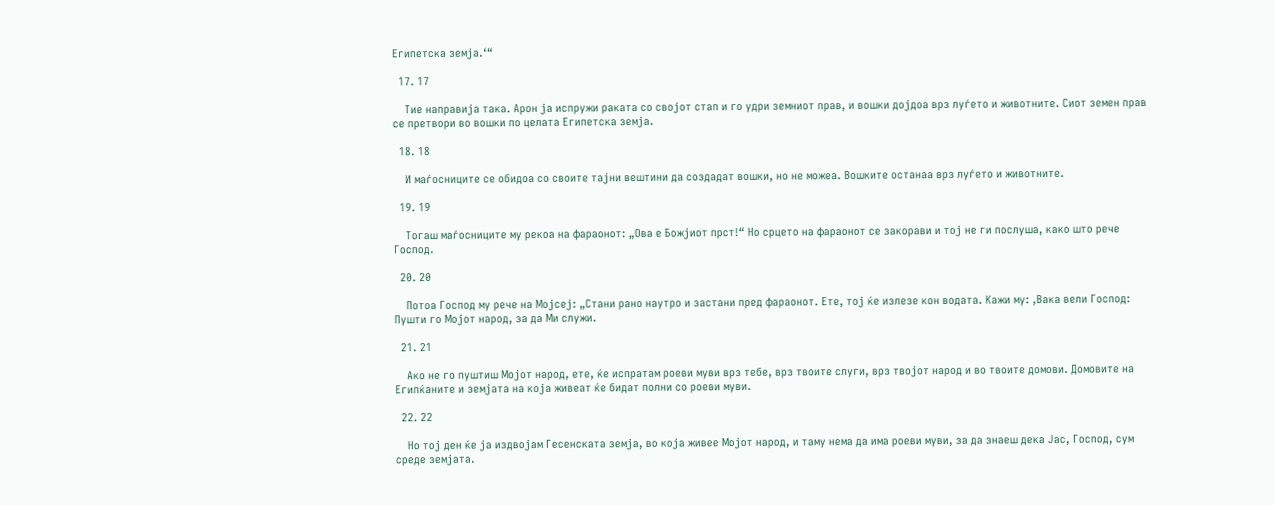Египетска земја.‘“

  17. 17

    Тие направија така. Арон ја испружи раката со својот стап и го удри земниот прав, и вошки дојдоа врз луѓето и животните. Сиот земен прав се претвори во вошки по целата Египетска земја.

  18. 18

    И маѓосниците се обидоа со своите тајни вештини да создадат вошки, но не можеа. Вошките останаа врз луѓето и животните.

  19. 19

    Тогаш маѓосниците му рекоа на фараонот: „Ова е Божјиот прст!“ Но срцето на фараонот се закорави и тој не ги послуша, како што рече Господ.

  20. 20

    Потоа Господ му рече на Мојсеј: „Стани рано наутро и застани пред фараонот. Ете, тој ќе излезе кон водата. Кажи му: ‚Вака вели Господ: Пушти го Мојот народ, за да Ми служи.

  21. 21

    Ако не го пуштиш Мојот народ, ете, ќе испратам роеви муви врз тебе, врз твоите слуги, врз твојот народ и во твоите домови. Домовите на Египќаните и земјата на која живеат ќе бидат полни со роеви муви.

  22. 22

    Но тој ден ќе ја издвојам Гесенската земја, во која живее Мојот народ, и таму нема да има роеви муви, за да знаеш дека Јас, Господ, сум среде земјата.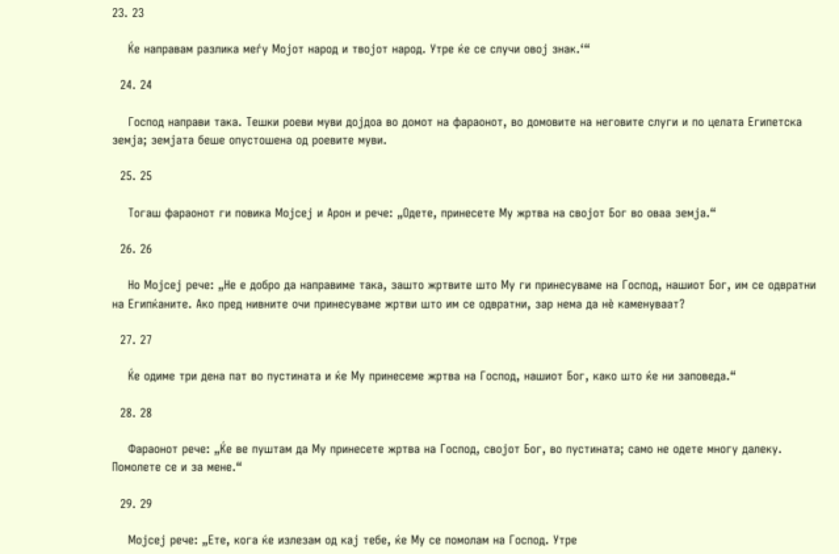23. 23

    Ќе направам разлика меѓу Мојот народ и твојот народ. Утре ќе се случи овој знак.‘“

  24. 24

    Господ направи така. Тешки роеви муви дојдоа во домот на фараонот, во домовите на неговите слуги и по целата Египетска земја; земјата беше опустошена од роевите муви.

  25. 25

    Тогаш фараонот ги повика Мојсеј и Арон и рече: „Одете, принесете Му жртва на својот Бог во оваа земја.“

  26. 26

    Но Мојсеј рече: „Не е добро да направиме така, зашто жртвите што Му ги принесуваме на Господ, нашиот Бог, им се одвратни на Египќаните. Ако пред нивните очи принесуваме жртви што им се одвратни, зар нема да нѐ каменуваат?

  27. 27

    Ќе одиме три дена пат во пустината и ќе Му принесеме жртва на Господ, нашиот Бог, како што ќе ни заповеда.“

  28. 28

    Фараонот рече: „Ќе ве пуштам да Му принесете жртва на Господ, својот Бог, во пустината; само не одете многу далеку. Помолете се и за мене.“

  29. 29

    Мојсеј рече: „Ете, кога ќе излезам од кај тебе, ќе Му се помолам на Господ. Утре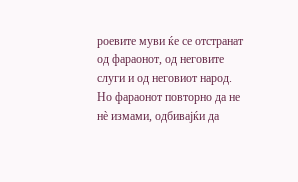роевите муви ќе се отстранат од фараонот, од неговите слуги и од неговиот народ. Но фараонот повторно да не нѐ измами, одбивајќи да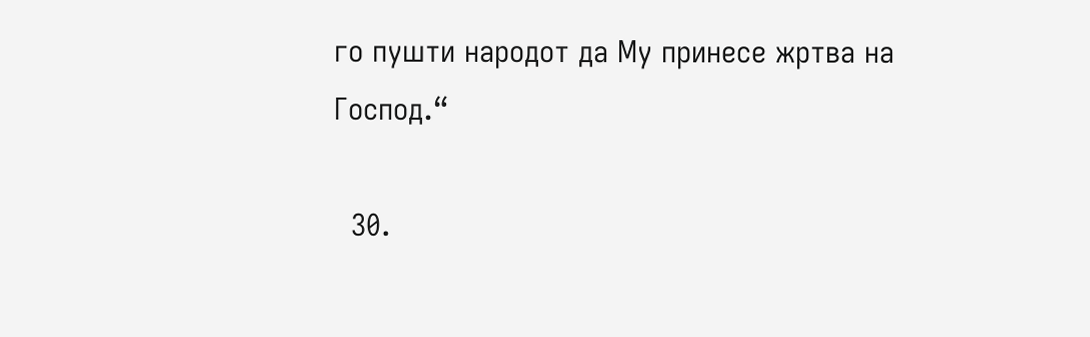го пушти народот да Му принесе жртва на Господ.“

  30.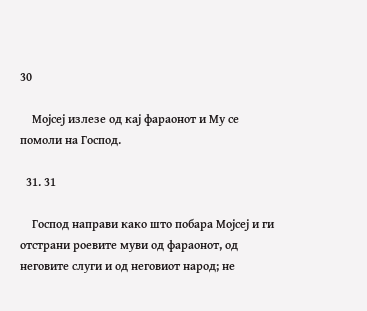30

    Мојсеј излезе од кај фараонот и Му се помоли на Господ.

  31. 31

    Господ направи како што побара Мојсеј и ги отстрани роевите муви од фараонот, од неговите слуги и од неговиот народ; не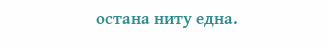остана ниту една.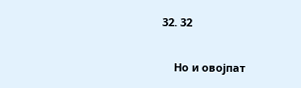32. 32

    Но и овојпат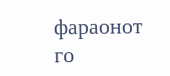фараонот го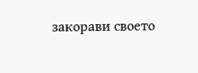закорави своето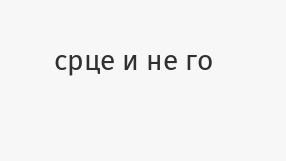срце и не го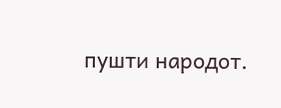пушти народот.